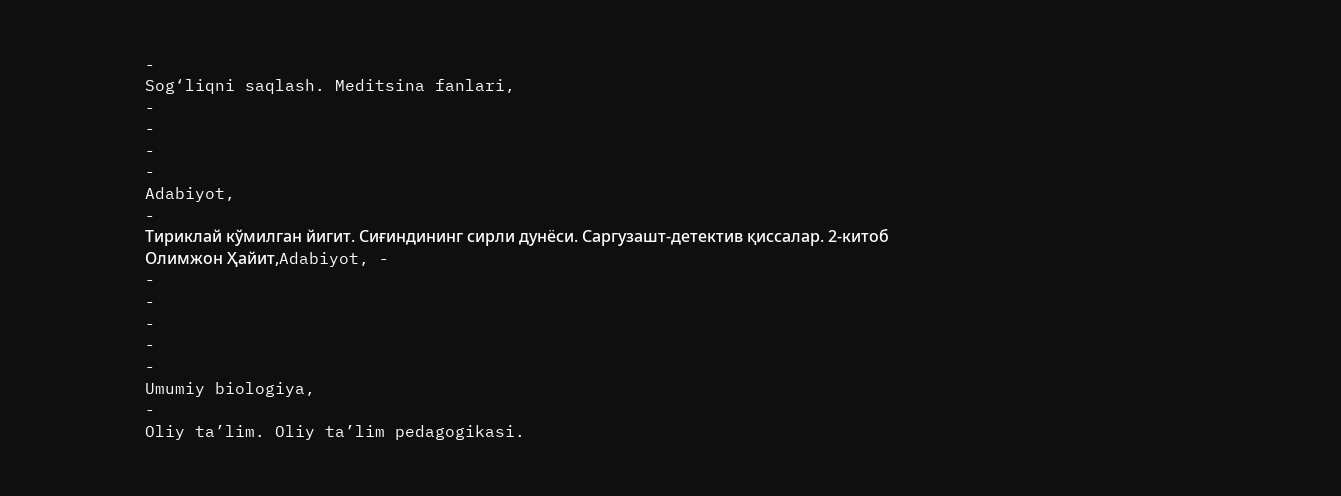-
Sog‘liqni saqlash. Meditsina fanlari,
-
-
-
-
Adabiyot,
-
Тириклай кўмилган йигит. Сиғиндининг сирли дунёси. Саргузашт-детектив қиссалар. 2-китоб
Олимжон Ҳайит,Adabiyot, -
-
-
-
-
-
Umumiy biologiya,
-
Oliy ta’lim. Oliy ta’lim pedagogikasi.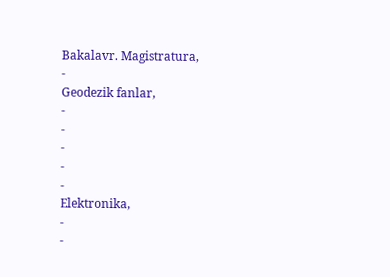Bakalavr. Magistratura,
-
Geodezik fanlar,
-
-
-
-
-
Elektronika,
-
-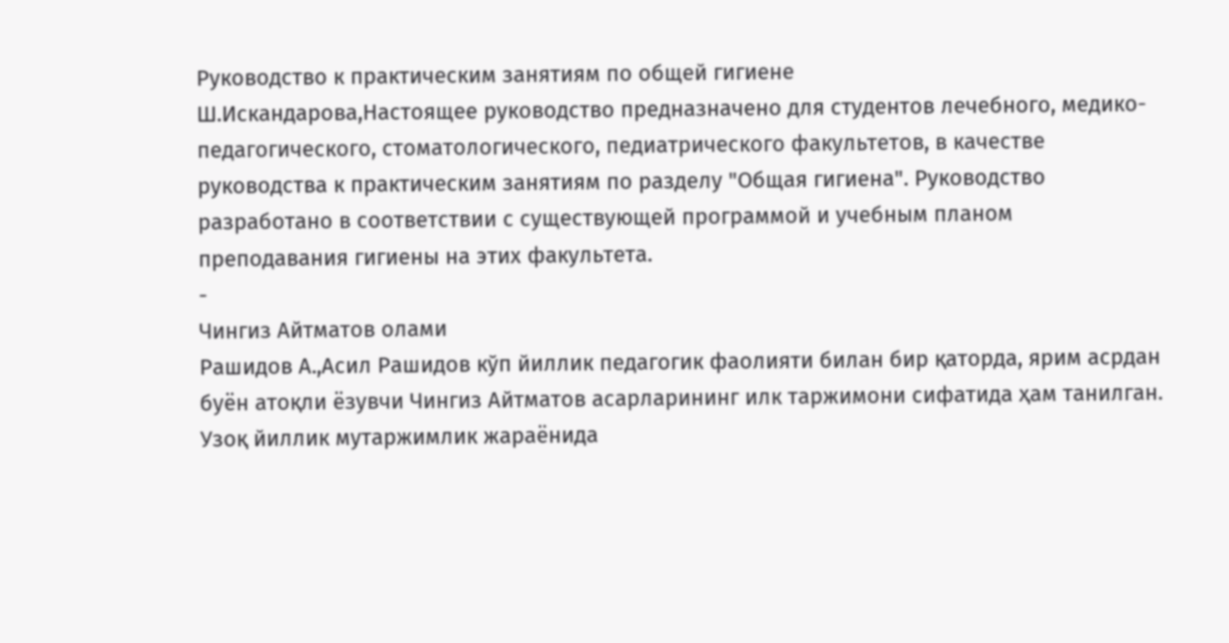Руководство к практическим занятиям по общей гигиене
Ш.Искандарова,Настоящее руководство предназначено для студентов лечебного, медико-педагогического, стоматологического, педиатрического факультетов, в качестве руководства к практическим занятиям по разделу "Общая гигиена". Руководство разработано в соответствии с существующей программой и учебным планом преподавания гигиены на этих факультета.
-
Чингиз Айтматов олами
Рашидов А.,Асил Рашидов кўп йиллик педагогик фаолияти билан бир қаторда, ярим асрдан буён атоқли ёзувчи Чингиз Айтматов асарларининг илк таржимони сифатида ҳам танилган. Узоқ йиллик мутаржимлик жараёнида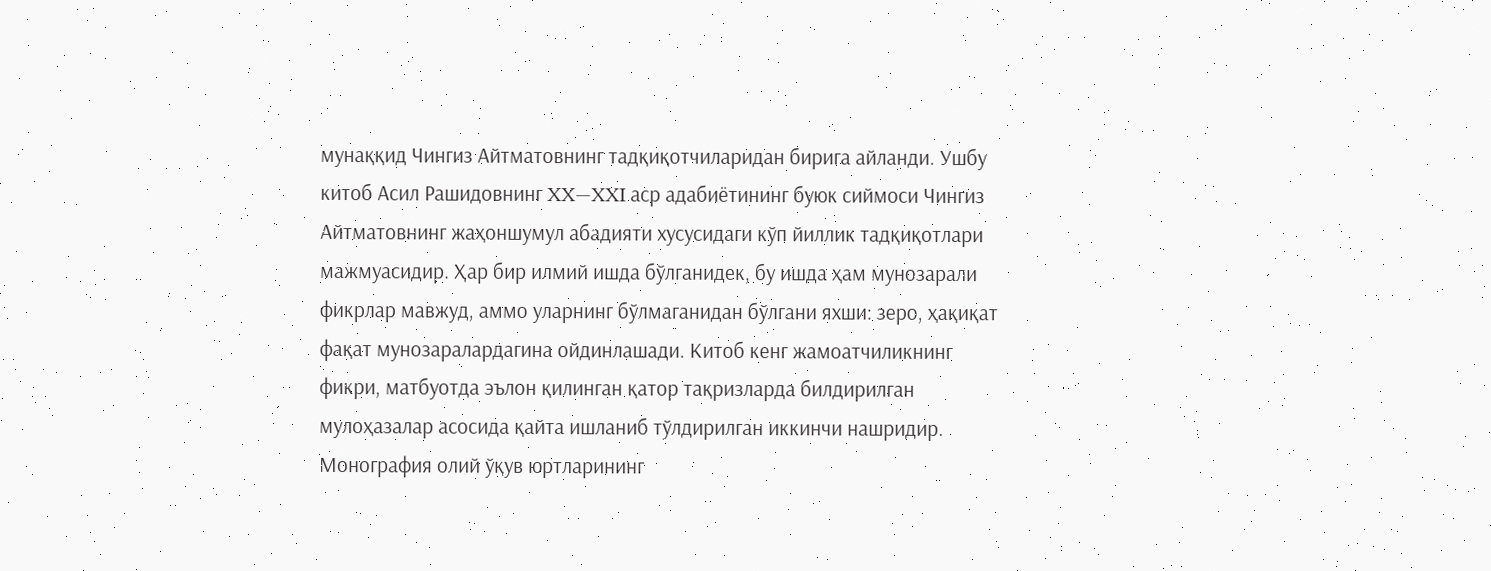мунаққид Чингиз Айтматовнинг тадқиқотчиларидан бирига айланди. Ушбу китоб Асил Рашидовнинг XX—XXI аср адабиётининг буюк сиймоси Чингиз Айтматовнинг жаҳоншумул абадияти хусусидаги кўп йиллик тадқиқотлари мажмуасидир. Ҳар бир илмий ишда бўлганидек, бу ишда ҳам мунозарали фикрлар мавжуд, аммо уларнинг бўлмаганидан бўлгани яхши: зеро, ҳақиқат фақат мунозаралардагина ойдинлашади. Китоб кенг жамоатчиликнинг фикри, матбуотда эълон қилинган қатор тақризларда билдирилган мулоҳазалар асосида қайта ишланиб тўлдирилган иккинчи нашридир. Монография олий ўқув юртларининг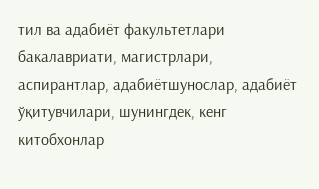тил ва адабиёт факультетлари бакалавриати, магистрлари, аспирантлар, адабиётшунослар, адабиёт ўқитувчилари, шунингдек, кенг китобхонлар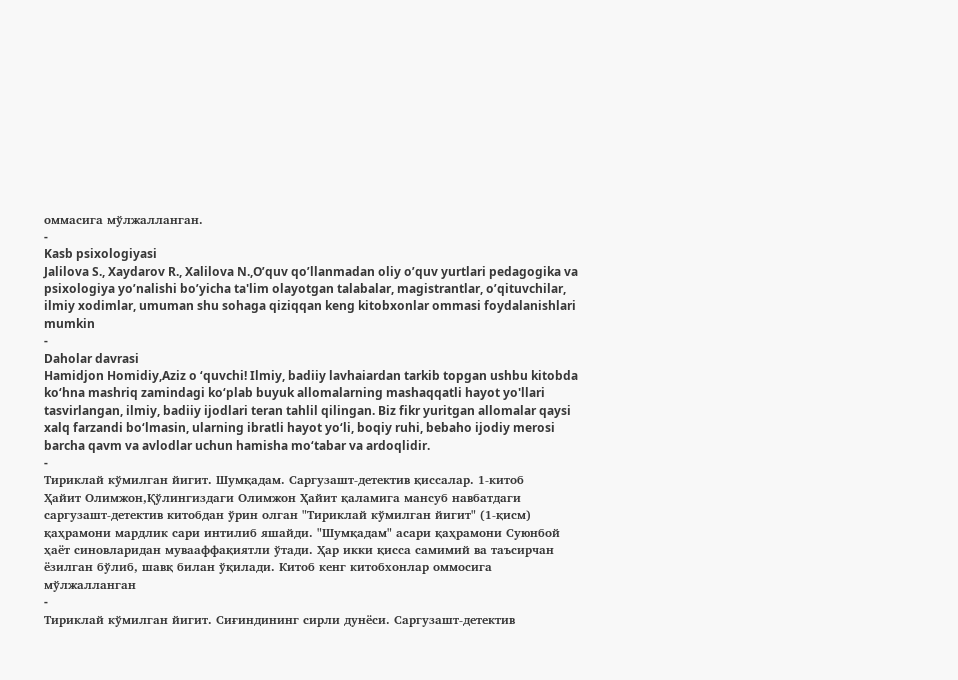оммасига мўлжалланган.
-
Kasb psixologiyasi
Jalilova S., Xaydarov R., Xalilova N.,O’quv qo’llanmadan oliy o’quv yurtlari pedagogika va psixologiya yo’nalishi bo’yicha ta'lim olayotgan talabalar, magistrantlar, o’qituvchilar, ilmiy xodimlar, umuman shu sohaga qiziqqan keng kitobxonlar ommasi foydalanishlari mumkin
-
Daholar davrasi
Hamidjon Homidiy,Aziz o ‘quvchi! Ilmiy, badiiy lavhaiardan tarkib topgan ushbu kitobda ko‘hna mashriq zamindagi ko‘plab buyuk allomalarning mashaqqatli hayot yo'llari tasvirlangan, ilmiy, badiiy ijodlari teran tahlil qilingan. Biz fikr yuritgan allomalar qaysi xalq farzandi bo‘lmasin, ularning ibratli hayot yo‘li, boqiy ruhi, bebaho ijodiy merosi barcha qavm va avlodlar uchun hamisha mo‘tabar va ardoqlidir.
-
Тириклай кўмилган йигит. Шумқадам. Саргузашт-детектив қиссалар. 1-китоб
Ҳайит Олимжон,Қўлингиздаги Олимжон Ҳайит қаламига мансуб навбатдаги саргузашт-детектив китобдан ўрин олган "Тириклай кўмилган йигит" (1-қисм) қаҳрамони мардлик сари интилиб яшайди. "Шумқадам" асари қаҳрамони Суюнбой ҳаёт синовларидан мувааффақиятли ўтади. Ҳар икки қисса самимий ва таъсирчан ёзилган бўлиб, шавқ билан ўқилади. Китоб кенг китобхонлар оммосига мўлжалланган
-
Тириклай кўмилган йигит. Сиғиндининг сирли дунёси. Саргузашт-детектив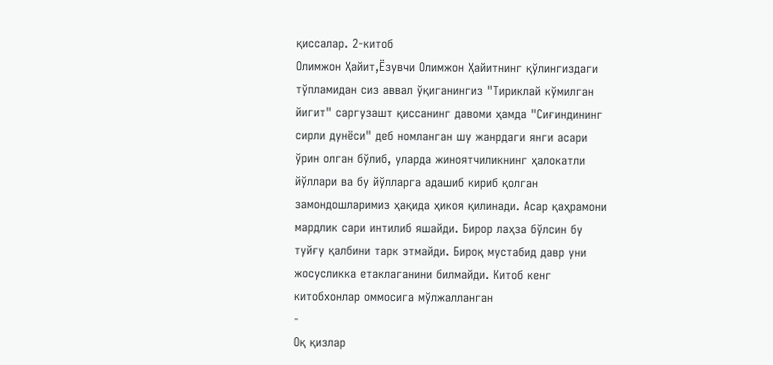қиссалар. 2-китоб
Олимжон Ҳайит,Ёзувчи Олимжон Ҳайитнинг қўлингиздаги тўпламидан сиз аввал ўқиганингиз "Тириклай кўмилган йигит" саргузашт қиссанинг давоми ҳамда "Сиғиндининг сирли дунёси" деб номланган шу жанрдаги янги асари ўрин олган бўлиб, уларда жиноятчиликнинг ҳалокатли йўллари ва бу йўлларга адашиб кириб қолган замондошларимиз ҳақида ҳикоя қилинади. Асар қаҳрамони мардлик сари интилиб яшайди. Бирор лаҳза бўлсин бу туйғу қалбини тарк этмайди. Бироқ мустабид давр уни жосусликка етаклаганини билмайди. Китоб кенг китобхонлар оммосига мўлжалланган
-
Оқ қизлар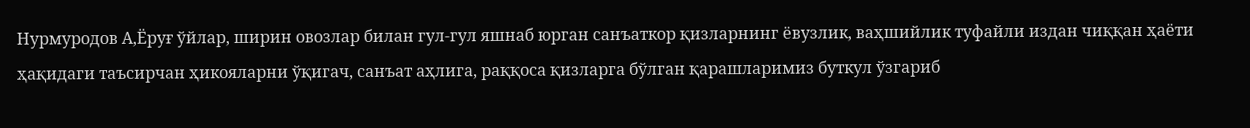Нурмуродов А,Ёруғ ўйлар, ширин овозлар билан гул-гул яшнаб юрган санъаткор қизларнинг ёвузлик, ваҳшийлик туфайли издан чиққан ҳаёти ҳақидаги таъсирчан ҳикояларни ўқигач, санъат аҳлига, раққоса қизларга бўлган қарашларимиз буткул ўзгариб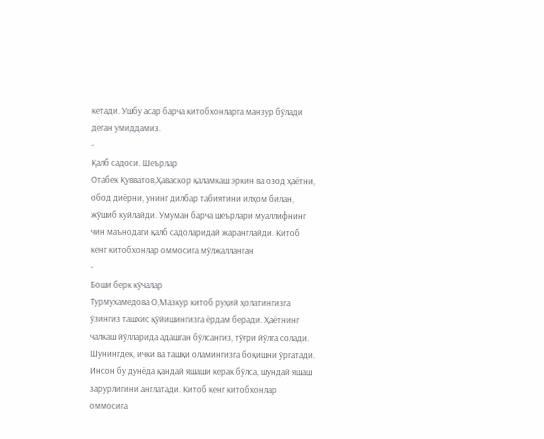кетади. Ушбу асар барча китобхонларга манзур бўлади деган умиддамиз.
-
Қалб садоси. Шеърлар
Отабек Қувватов,Ҳаваскор қаламкаш эркин ва озод ҳаётни, обод диёрни, унинг дилбар табиятини илҳом билан, жўшиб куйлайди. Умуман барча шеърлари муаллифнинг чин маънодаги қалб садоларидай жаранглайди. Китоб кенг китобхонлар оммосига мўлжалланган
-
Боши берк кўчалар
Турмухамедова О,Мазкур китоб руҳий ҳолатингизга ўзингиз ташхис қўйишингизга ёрдам беради. Ҳаётнинг чалкаш йўлларида адашган бўлсангиз, тўғри йўлга солади. Шунингдек, ички ва ташқи оламингизга боқишни ўргатади. Инсон бу дунёда қандай яшаши керак бўлса, шундай яшаш зарурлигини англатади. Китоб кенг китобхонлар оммосига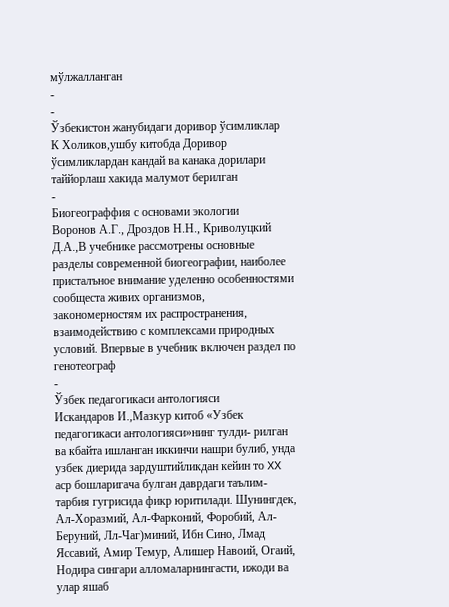мўлжалланган
-
-
Ўзбекистон жанубидаги доривор ўсимликлар
К Холиков,ушбу китобда Доривор ўсимликлардан кандай ва канака дорилари таййорлаш хакида малумот берилган
-
Биогеограффия с основами экологии
Воронов А.Г., Дроздов Н.Н., Криволуцкий Д.А.,В учебнике рассмотрены основные разделы современной биогеографии, наиболее присталъное внимание уделенно особенностями сообщеста живих организмов, закономерностям их распространения, взаимодействию с комплексами природных условий. Впервые в учебник включен раздел по генотеограф
-
Ўзбек педагогикаси антологияси
Искандаров И.,Мазкур китоб «Узбек педагогикаси антологияси»нинг тулди- рилган ва кбайта ишланган иккинчи нашри булиб, унда узбек диерида зардуштийликдан кейин то XX аср бошларигача булган даврдаги таълим-тарбия гугрисида фикр юритилади. Шунингдек, Ал-Хоразмий, Ал-Фарконий, Форобий, Ал-Беруний, Лл-Чаг)миний, Ибн Сино, Лмад Яссавий, Амир Темур, Алишер Навоий, Огаий, Нодира сингари алломаларнингасти, ижоди ва улар яшаб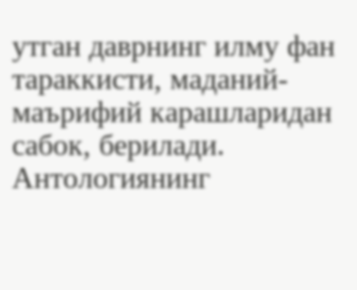утган даврнинг илму фан тараккисти, маданий-маърифий карашларидан сабок, берилади. Антологиянинг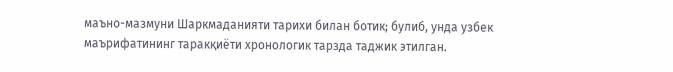маъно-мазмуни Шаркмаданияти тарихи билан ботик; булиб, унда узбек маърифатининг таракқиёти хронологик тарзда таджик этилган.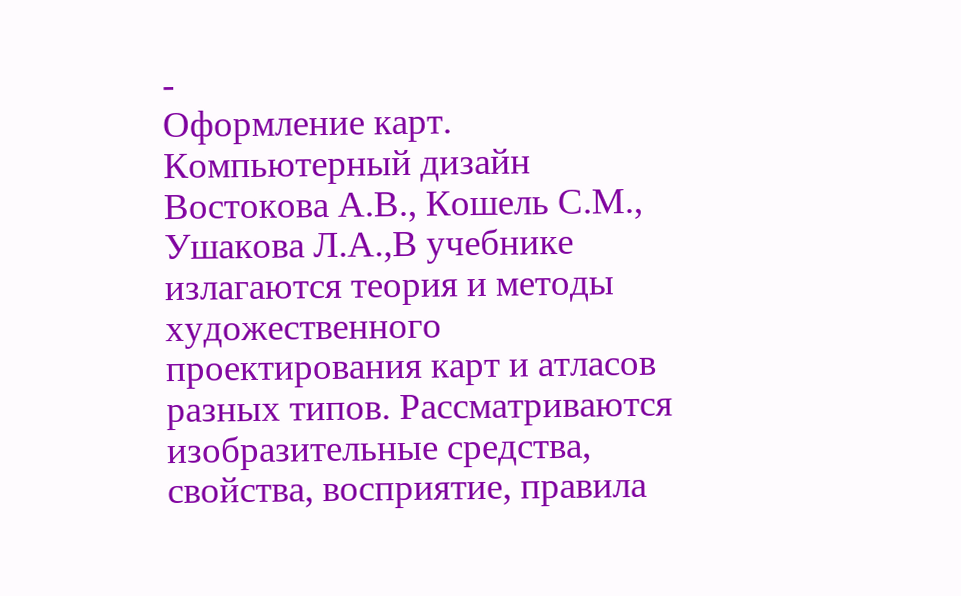-
Оформление карт. Компьютерный дизайн
Востокова А.В., Кошель С.М., Ушакова Л.А.,В учебнике излагаются теория и методы художественного проектирования карт и атласов разных типов. Рассматриваются изобразительные средства, свойства, восприятие, правила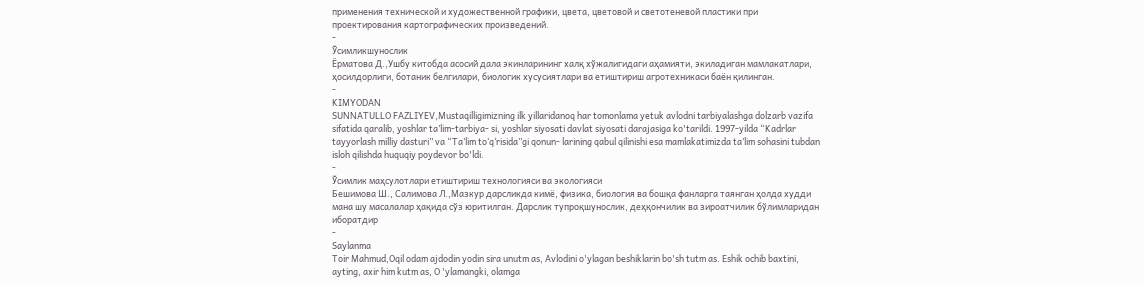применения технической и художественной графики, цвета, цветовой и светотеневой пластики при проектирования картографических произведений.
-
Ўсимликшунослик
Ёрматова Д.,Ушбу китобда асосий дала экинларининг халқ хўжалигидаги аҳамияти, экиладиган мамлакатлари, ҳосилдорлиги, ботаник белгилари, биологик хусусиятлари ва етиштириш агротехникаси баён қилинган.
-
KIMYODAN
SUNNATULLO FAZLIYEV,Mustaqilligimizning ilk yillaridanoq har tomonlama yetuk avlodni tarbiyalashga dolzarb vazifa sifatida qaralib, yoshlar ta’lim-tarbiya- si, yoshlar siyosati davlat siyosati darajasiga ko'tarildi. 1997-yilda “Kadrlar tayyorlash milliy dasturi” va “Ta’lim to‘q‘risida’’gi qonun- larining qabul qilinishi esa mamlakatimizda ta’lim sohasini tubdan isloh qilishda huquqiy poydevor bo'ldi.
-
Ўсимлик маҳсулотлари етиштириш технологияси ва экологияси
Бешимова Ш., Салимова Л.,Мазкур дарсликда кимё, физика, биология ва бошқа фанларга таянган ҳолда худди мана шу масалалар ҳақида сўз юритилган. Дарслик тупроқшунослик, деҳқончилик ва зироатчилик бўлимларидан иборатдир
-
Saylanma
Toir Mahmud,Oqil odam ajdodin yodin sira unutm as, Avlodini o'ylagan beshiklarin bo'sh tutm as. Eshik ochib baxtini, ayting, axir him kutm as, O 'ylamangki, olamga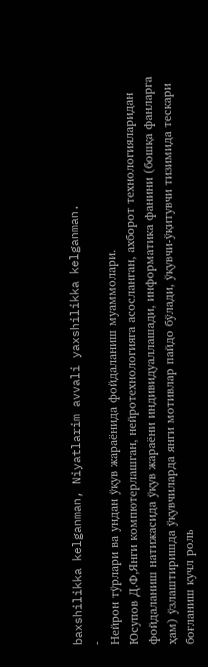baxshilikka kelganman, Niyatlarim avvali yaxshilikka kelganman.
-
Нейрон тўрлари ва ундан ўқув жараёнида фойдаланиш муаммолари.
Юсупов Д.Ф,Янги компютерлашган, нейротехнологияга асосланган, ахборот технологияларидан фойдаланиш натижасида ўқув жараёни индивидуаллашади, информатика фанини (бошқа фанларга ҳам) ўзлаштиришда ўқувчиларда янги мотивлар пайдо бўлади, ўқувчи-ўқитувчи тизимида тескари боғланиш кучл роль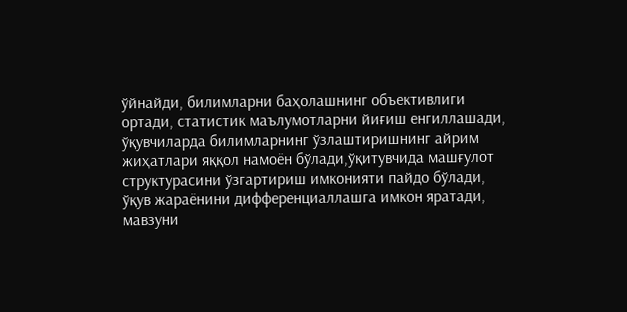ўйнайди, билимларни баҳолашнинг объективлиги ортади, статистик маълумотларни йиғиш енгиллашади, ўқувчиларда билимларнинг ўзлаштиришнинг айрим жиҳатлари яққол намоён бўлади,ўқитувчида машғулот структурасини ўзгартириш имконияти пайдо бўлади, ўқув жараёнини дифференциаллашга имкон яратади, мавзуни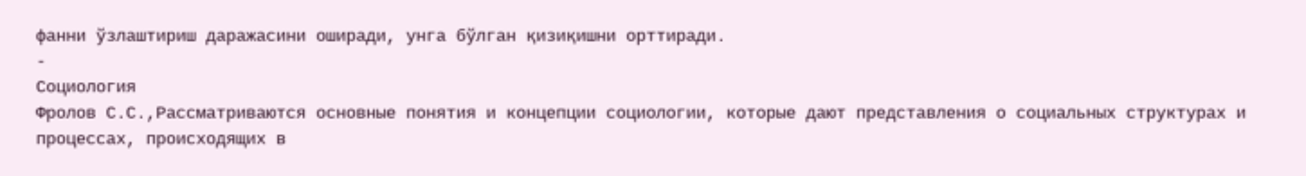фанни ўзлаштириш даражасини оширади, унга бўлган қизиқишни орттиради.
-
Социология
Фролов С.С.,Рассматриваются основные понятия и концепции социологии, которые дают представления о социальных структурах и процессах, происходящих в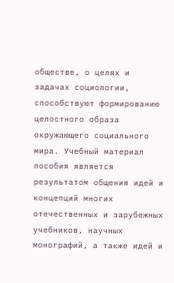обществе, о целях и задачах социологии, способствуют формированию целостного образа окружающего социального мира. Учебный материал пособия является результатом общения идей и концепций многих отечественных и зарубежных учебников, научных монографий, а также идей и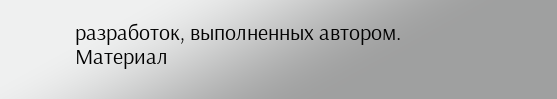разработок, выполненных автором. Материал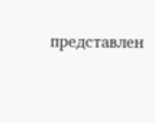представлен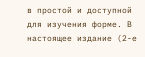в простой и доступной для изучения форме. В настоящее издание (2-е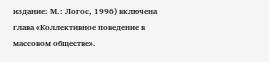издание: М.: Логос, 1996) включена глава «Коллективное поведение в массовом обществе».